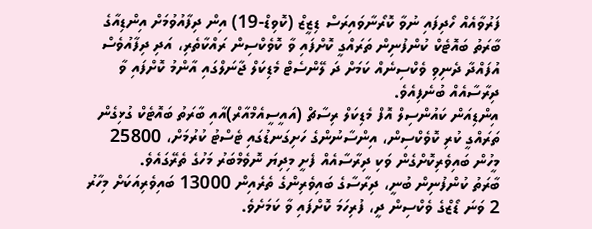ފަރުވާއެއް ހޯދިފައި ނުވާ ކޮރޯނާވައިރަސް ޑިޒީޒް (ކޮވިޑް-19) އިން ދިފާއުވުމަށް އިންޑިއާގެ ބާރަތު ބައޮޓެކް ކުންފުނިން ތަރައްގީ ކޮށްފައި ވާ ކޮވެކްސިން ރައްކާތެރި، އަދި ދިފާއުވެސް އުފައްދާ ދެނިވި ވެކްސިނެއް ކަމަށް ދަ ލޭންސެޓް މެޑިކަލް ޖާނަލްގައި އާންމު ކޮށްފައި ވާ ދިރާސާއެއް ބުނެފިއެވެ.
އިންޑިއަން ކައުންސިލް އޮފް މެޑިކަލް ރިސާޗް (އައީސީއެމްއާރް)އާއި ބާރަތު ބައޮޓެކް ގުޅިގެން ތަރައްގީ ކުރި ކޮވެކްސިން، އިންސާނުންގެ ހަށިގަނޑުގައި ޓެސްޓު ކުރުމަށް، 25800 މީހުން ބައިވެރިކޮށްގެން ވަކި ދިރާސާއެއް ފެށީ މިދިޔަ ނޮވެމްބަރު މަހުގެ ތެރޭގައެވެ.
ބާރަތު ކުންފުނިން ބުނީ، ދިރާސާގެ ބައިވެރިންގެ ތެރެއިން 13000 ބައިވެރިއަކަށް މިހާރު 2 ވަނަ ޑޯޒްގެ ވެކްސިން ދީ، ފުރިހަމަ ކޮށްފައި ވާ ކަމަށެވެ.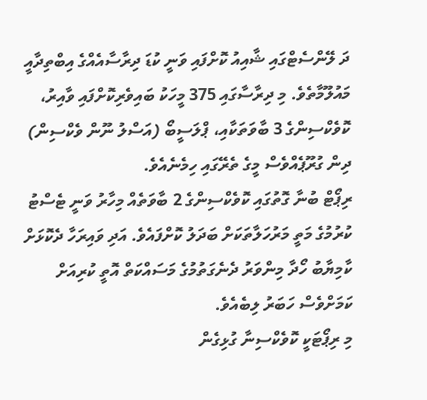ދަ ލޭންސެޓްގައި ޝާއިއު ކޮށްފައި ވަނީ ކުޑަ ދިރާސާއެއްގެ އިބްތިދާއީ މައުލޫމާތެވެ. މި ދިރާސާގައި 375 މީހަކު ބައިވެރިކޮށްފައި ވާއިރު، ކޮވެކްސިންގެ 3 ބާވަތަކާއި، ޕްލަސީބޯ (އަސްލު ނޫން ވެކްސިން) ދިން ގުރޫޕެއްވެސް މީގެ ތެރޭގައި ހިމެނެއެވެ.
ރިޕޯޓް ބުނާ ގޮތުގައި ކޮވެކްސިންގެ 2 ބާވަތެއް މިހާރު ވަނީ ޓެސްޓު ކުރުމުގެ މަތީ މަރުހަލާތަކަށް ބަދަލު ކޮށްފައެވެ. އަދި ވައިރަހާ ދެކޮޅަށް ކާމިޔާބު ހޯދާ މިންވަރު ދެނެގަތުމުގެ މަސައްކަތް އޮތީ ކުރިއަށް ކަމަށްވެސް ހަބަރު ލިބެއެވެ.
މި ރިޕޯޓަކީ ކޮވެކްސިނާ ގުޅިގެން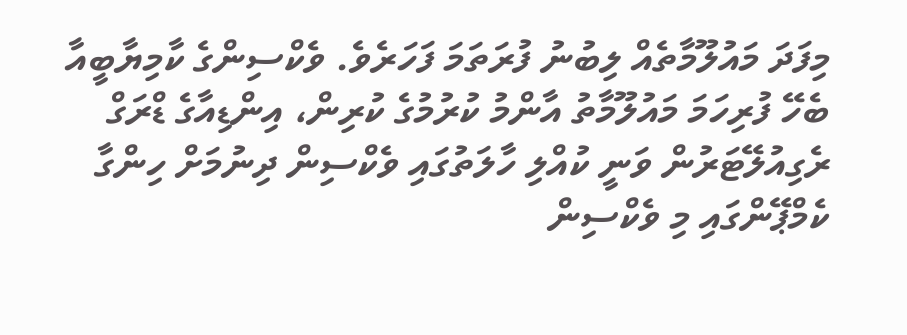މިފަދަ މައުލޫމާތެއް ލިބުނު ފުރަތަމަ ފަހަރެވެ. ވެކްސިންގެ ކާމިޔާބީއާ ބެހޭ ފުރިހަމަ މައުލޫމާތު އާންމު ކުރުމުގެ ކުރިން، އިންޑިއާގެ ޑްރަގް ރެގިއުލޭޓަރުން ވަނީ ކުއްލި ހާލަތުގައި ވެކްސިން ދިނުމަށް ހިންގާ ކެމްޕޭންގައި މި ވެކްސިން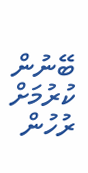ބޭނުން ކުރުމަށް ރުހުން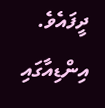ދީފައެވެ. އިންޑިއާގައި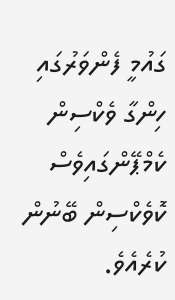ގައުމީ ފެންވަރުގައި ހިންގާ ވެކްސިން ކެމްޕޭންގައިވެސް ކޮވެކްސިން ބޭނުން ކުރެއެވެ.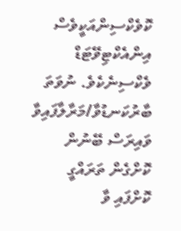ކޮވެކްސިންއަކީވެސް އިންއެކްޓިވޭޓަޑް ވެކްސިނެކެވެ. ނުވަތަ ބާރުކަނޑުވާ/މަރާލާފައިވާ ވައިރަސް ބޭނުން ކޮށްގެން ތަރައްގީ ކޮށްފައި ވާ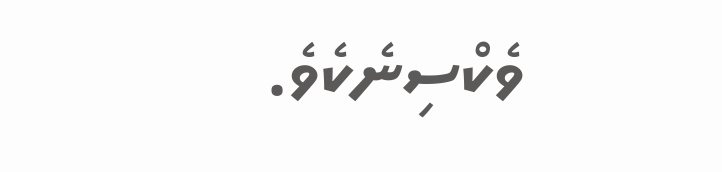ވެކްސިނެކެވެ.